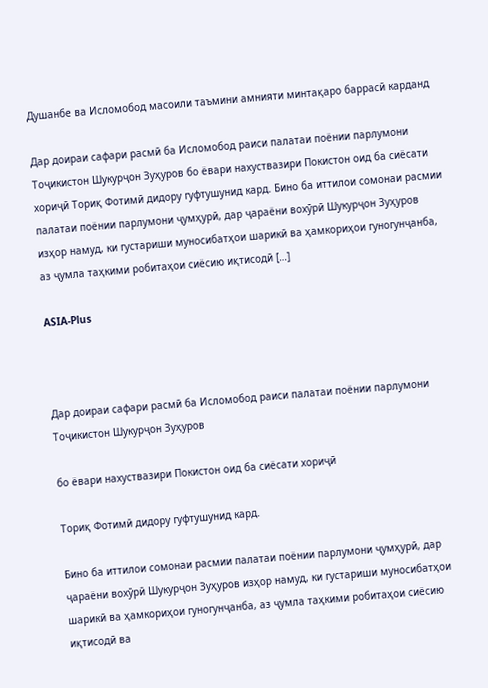Душанбе ва Исломобод масоили таъмини амнияти минтақаро баррасӣ карданд

Дар доираи сафари расмӣ ба Исломобод раиси палатаи поёнии парлумони Тоҷикистон Шукурҷон Зуҳуров бо ёвари нахуствазири Покистон оид ба сиёсати хориҷӣ Ториқ Фотимӣ дидору гуфтушунид кард. Бино ба иттилои сомонаи расмии палатаи поёнии парлумони ҷумҳурӣ, дар ҷараёни вохӯрӣ Шукурҷон Зуҳуров изҳор намуд, ки густариши муносибатҳои шарикӣ ва ҳамкориҳои гуногунҷанба, аз ҷумла таҳкими робитаҳои сиёсию иқтисодӣ […]

ASIA-Plus



Дар доираи сафари расмӣ ба Исломобод раиси палатаи поёнии парлумони Тоҷикистон Шукурҷон Зуҳуров

бо ёвари нахуствазири Покистон оид ба сиёсати хориҷӣ

Ториқ Фотимӣ дидору гуфтушунид кард.

Бино ба иттилои сомонаи расмии палатаи поёнии парлумони ҷумҳурӣ, дар ҷараёни вохӯрӣ Шукурҷон Зуҳуров изҳор намуд, ки густариши муносибатҳои шарикӣ ва ҳамкориҳои гуногунҷанба, аз ҷумла таҳкими робитаҳои сиёсию иқтисодӣ ва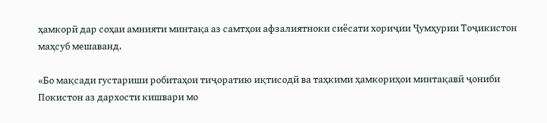ҳамкорӣ дар соҳаи амнияти минтақа аз самтҳои афзалиятноки сиёсати хориҷии Ҷумҳурии Тоҷикистон маҳсуб мешаванд.

«Бо мақсади густариши робитаҳои тиҷоратию иқтисодӣ ва таҳкими ҳамкориҳои минтақавӣ ҷониби Покистон аз дархости кишвари мо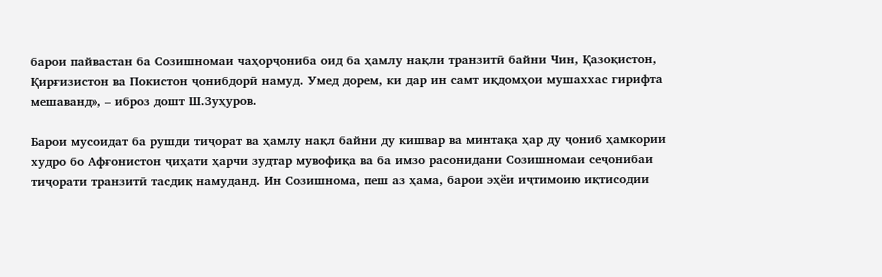барои пайвастан ба Созишномаи чаҳорҷониба оид ба ҳамлу нақли транзитӣ байни Чин, Қазоқистон, Қирғизистон ва Покистон ҷонибдорӣ намуд. Умед дорем, ки дар ин самт иқдомҳои мушаххас гирифта мешаванд», – иброз дошт Ш.Зуҳуров.

Барои мусоидат ба рушди тиҷорат ва ҳамлу нақл байни ду кишвар ва минтақа ҳар ду ҷониб ҳамкории худро бо Афғонистон ҷиҳати ҳарчи зудтар мувофиқа ва ба имзо расонидани Созишномаи сеҷонибаи тиҷорати транзитӣ тасдиқ намуданд. Ин Созишнома, пеш аз ҳама, барои эҳёи иҷтимоию иқтисодии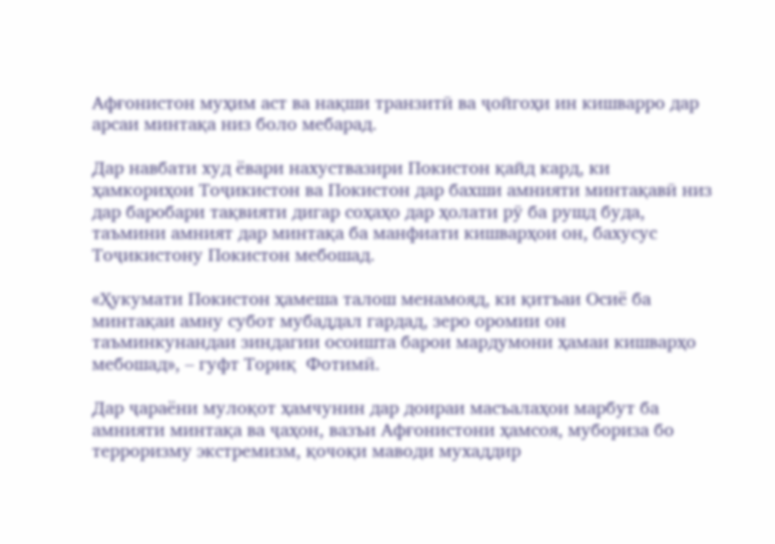Афғонистон муҳим аст ва нақши транзитӣ ва ҷойгоҳи ин кишварро дар арсаи минтақа низ боло мебарад.

Дар навбати худ ёвари нахуствазири Покистон қайд кард, ки ҳамкориҳои Тоҷикистон ва Покистон дар бахши амнияти минтақавӣ низ дар баробари тақвияти дигар соҳаҳо дар ҳолати рӯ ба рушд буда, таъмини амният дар минтақа ба манфиати кишварҳои он, бахусус Тоҷикистону Покистон мебошад.

«Ҳукумати Покистон ҳамеша талош менамояд, ки қитъаи Осиё ба минтақаи амну субот мубаддал гардад, зеро оромии он таъминкунандаи зиндагии осоишта барои мардумони ҳамаи кишварҳо мебошад», – гуфт Ториқ  Фотимӣ.

Дар ҷараёни мулоқот ҳамчунин дар доираи масъалаҳои марбут ба амнияти минтақа ва ҷаҳон, вазъи Афғонистони ҳамсоя, мубориза бо терроризму экстремизм, қочоқи маводи мухаддир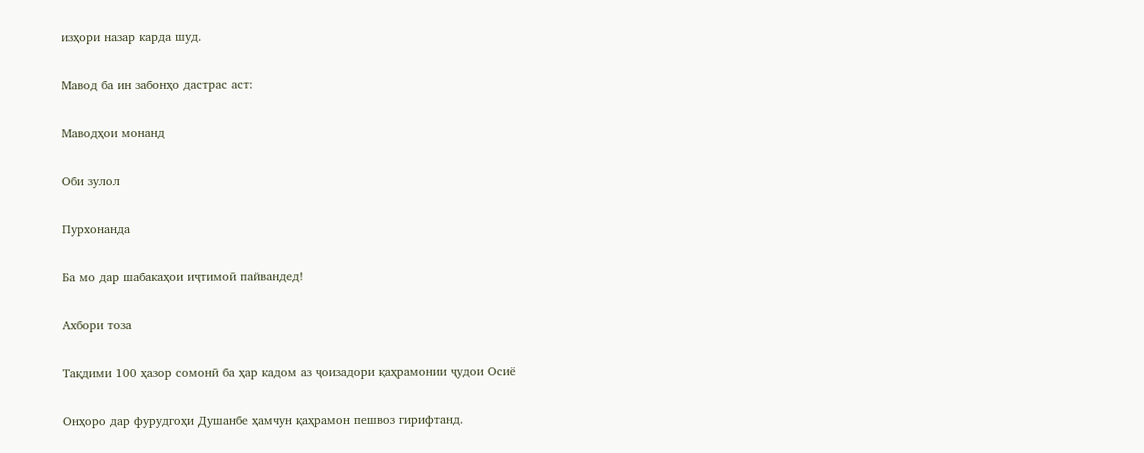изҳори назар карда шуд.

Мавод ба ин забонҳо дастрас аст:

Маводҳои монанд

Оби зулол

Пурхонанда

Ба мо дар шабакаҳои иҷтимоӣ пайвандед!

Ахбори тоза

Тақдими 100 ҳазор сомонӣ ба ҳар кадом аз ҷоизадори қаҳрамонии ҷудои Осиё

Онҳоро дар фурудгоҳи Душанбе ҳамчун қаҳрамон пешвоз гирифтанд.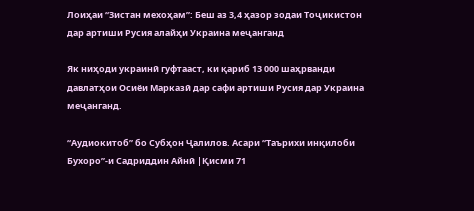Лоиҳаи “Зистан мехоҳам”: Беш аз 3,4 ҳазор зодаи Тоҷикистон дар артиши Русия алайҳи Украина меҷанганд

Як ниҳоди украинӣ гуфтааст, ки қариб 13 000 шаҳрванди давлатҳои Осиёи Марказӣ дар сафи артиши Русия дар Украина меҷанганд.

“Аудиокитоб” бо Субҳон Ҷалилов. Асари “Таърихи инқилоби Бухоро”-и Садриддин Айнӣ |Қисми 71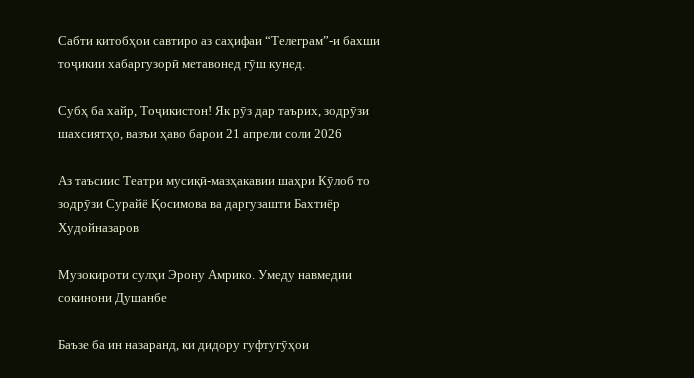Cабти китобҳои савтиро аз саҳифаи “Телеграм”-и бахши тоҷикии хабаргузорӣ метавонед гӯш кунед.

Субҳ ба хайр, Тоҷикистон! Як рӯз дар таърих, зодрӯзи шахсиятҳо, вазъи ҳаво барои 21 апрели соли 2026

Аз таъсиис Театри мусиқӣ-мазҳакавии шаҳри Кӯлоб то зодрӯзи Сурайё Қосимова ва даргузашти Бахтиёр Худойназаров

Музокироти сулҳи Эрону Амрико. Умеду навмедии сокинони Душанбе

Баъзе ба ин назаранд, ки дидору гуфтугӯҳои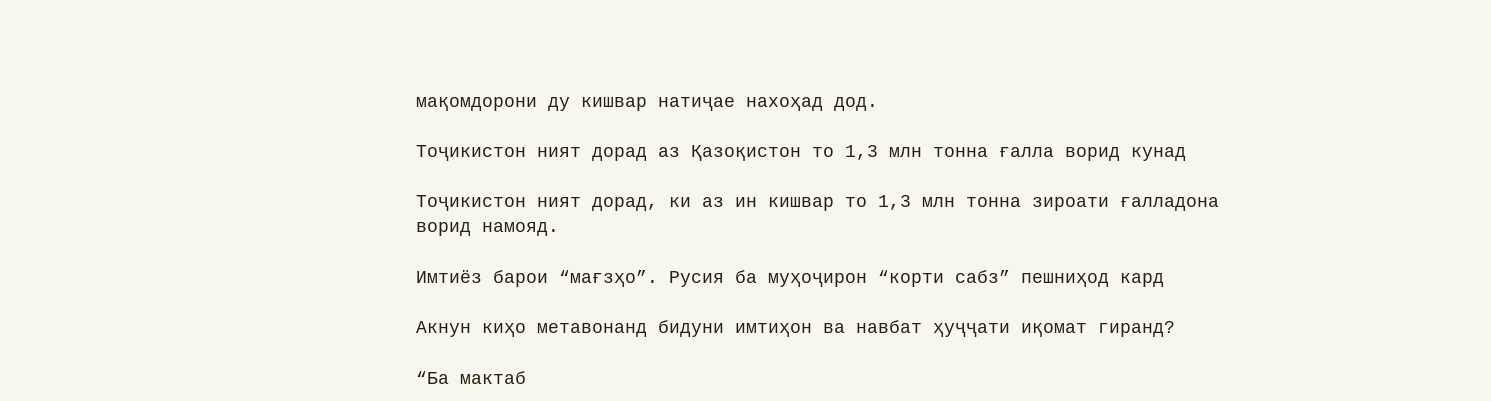мақомдорони ду кишвар натиҷае нахоҳад дод.

Тоҷикистон ният дорад аз Қазоқистон то 1,3 млн тонна ғалла ворид кунад

Тоҷикистон ният дорад, ки аз ин кишвар то 1,3 млн тонна зироати ғалладона ворид намояд.

Имтиёз барои “мағзҳо”. Русия ба муҳоҷирон “корти сабз” пешниҳод кард

Акнун киҳо метавонанд бидуни имтиҳон ва навбат ҳуҷҷати иқомат гиранд?

“Ба мактаб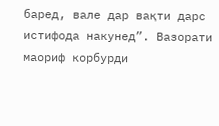баред, вале дар вақти дарс истифода накунед”. Вазорати маориф корбурди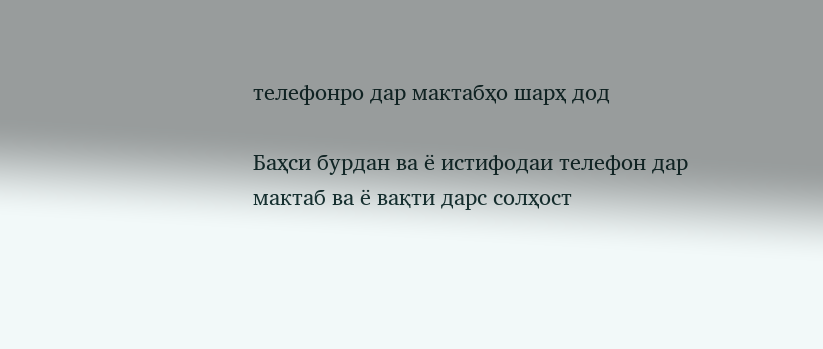телефонро дар мактабҳо шарҳ дод

Баҳси бурдан ва ё истифодаи телефон дар мактаб ва ё вақти дарс солҳост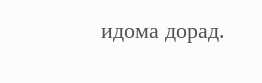идома дорад.